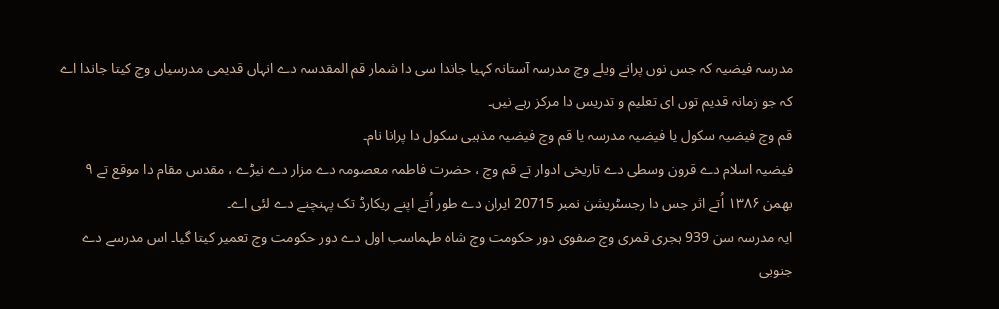مدرسہ فیضیہ کہ جس نوں پرانے ویلے وچ مدرسہ آستانہ کہیا جاندا سی دا شمار قم المقدسہ دے انہاں قدیمی مدرسیاں وچ کیتا جاندا اے کہ جو زمانہ قدیم توں ای تعلیم و تدریس دا مرکز رہے نیں۔
قم وچ فیضیہ سکول یا فیضیہ مدرسہ یا قم وچ فیضیہ مذہبی سکول دا پرانا نام۔
فیضیہ اسلام دے قرون وسطی دے تاریخی ادوار تے قم وچ ، حضرت فاطمہ معصومہ دے مزار دے نیڑے ، مقدس مقام دا موقع تے ۹ بهمن ۱۳۸۶ اُتے اثر جس دا رجسٹریشن نمبر 20715 ایران دے طور اُتے اپنے ریکارڈ تک پہنچنے دے لئی اے۔
ایہ مدرسہ سن 939 ہجری قمری وچ صفوی دور حکومت وچ شاہ طہماسب اول دے دور حکومت وچ تعمیر کیتا گیا۔ اس مدرسے دے جنوبی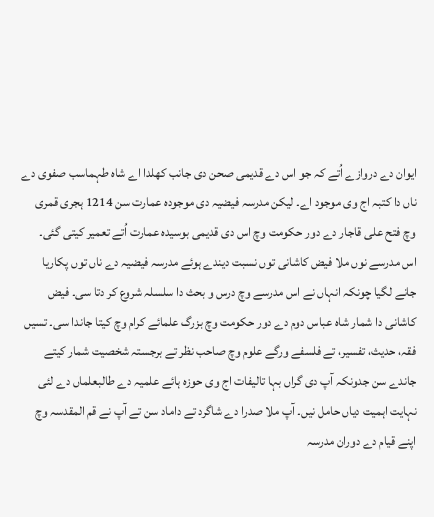ایوان دے دروازے اُتے کہ جو اس دے قدیمی صحن دی جانب کھلدا اے شاہ طہماسب صفوی دے ناں دا کتبہ اج وی موجود اے۔ لیکن مدرسہ فیضیہ دی موجودہ عمارت سن 1214 ہجری قمری وچ فتح علی قاجار دے دور حکومت وچ اس دی قدیمی بوسیدہ عمارت اُتے تعمیر کیتی گئی۔
اس مدرسے نوں ملا فیض کاشانی توں نسبت دیندے ہوئے مدرسہ فیضیہ دے ناں توں پکاریا جانے لگیا چونکہ انہاں نے اس مدرسے وچ درس و بحث دا سلسلہ شروع کر دتا سی۔ فیض کاشانی دا شمار شاہ عباس دوم دے دور حکومت وچ بزرگ علمائے کرام وچ کیتا جاندا سی۔ تسیں فقہ، حدیث، تفسیر، تے فلسفے ورگے علوم وچ صاحب نظر تے برجستہ شخصیت شمار کیتے جاندے سن جدونکہ آپ دی گراں بہا تالیفات اج وی حوزہ ہائے علمیہ دے طالبعلماں دے لئی نہایت اہمیت دیاں حامل نیں۔ آپ ملا صدرا دے شاگرد تے داماد سن تے آپ نے قم المقدسہ وچ اپنے قیام دے دوران مدرسہ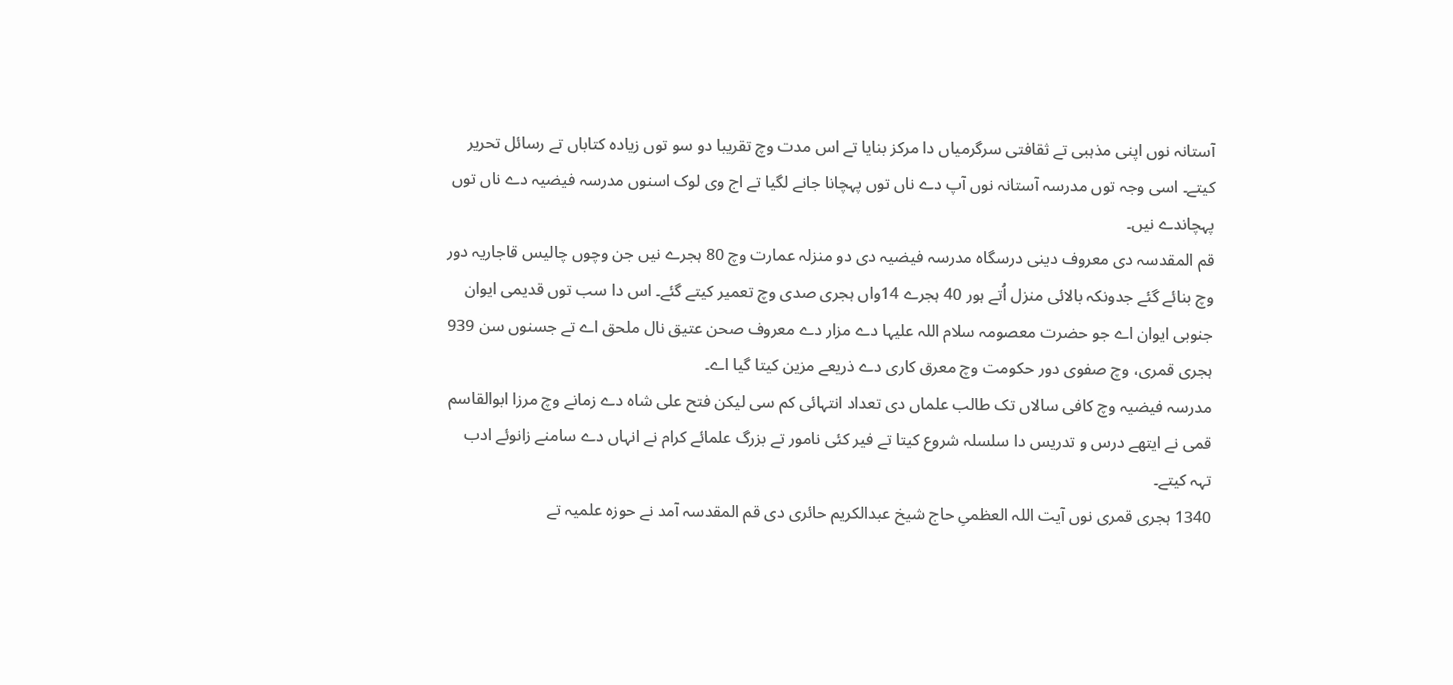آستانہ نوں اپنی مذہبی تے ثقافتی سرگرمیاں دا مرکز بنایا تے اس مدت وچ تقریبا دو سو توں زیادہ کتاباں تے رسائل تحریر کیتے۔ اسی وجہ توں مدرسہ آستانہ نوں آپ دے ناں توں پہچانا جانے لگیا تے اج وی لوک اسنوں مدرسہ فیضیہ دے ناں توں پہچاندے نیں۔
قم المقدسہ دی معروف دینی درسگاہ مدرسہ فیضیہ دی دو منزلہ عمارت وچ 80 ہجرے نیں جن وچوں چالیس قاجاریہ دور وچ بنائے گئے جدونکہ بالائی منزل اُتے ہور 40 ہجرے 14واں ہجری صدی وچ تعمیر کیتے گئے۔ اس دا سب توں قدیمی ایوان جنوبی ایوان اے جو حضرت معصومہ سلام اللہ علیہا دے مزار دے معروف صحن عتیق نال ملحق اے تے جسنوں سن 939 ہجری قمری، وچ صفوی دور حکومت وچ معرق کاری دے ذریعے مزین کیتا گیا اے۔
مدرسہ فیضیہ وچ کافی سالاں تک طالب علماں دی تعداد انتہائی کم سی لیکن فتح علی شاہ دے زمانے وچ مرزا ابوالقاسم قمی نے ایتھے درس و تدریس دا سلسلہ شروع کیتا تے فیر کئی نامور تے بزرگ علمائے کرام نے انہاں دے سامنے زانوئے ادب تہہ کیتے۔
1340 ہجری قمری نوں آیت اللہ العظمیِ حاج شیخ عبدالکریم حائری دی قم المقدسہ آمد نے حوزہ علمیہ تے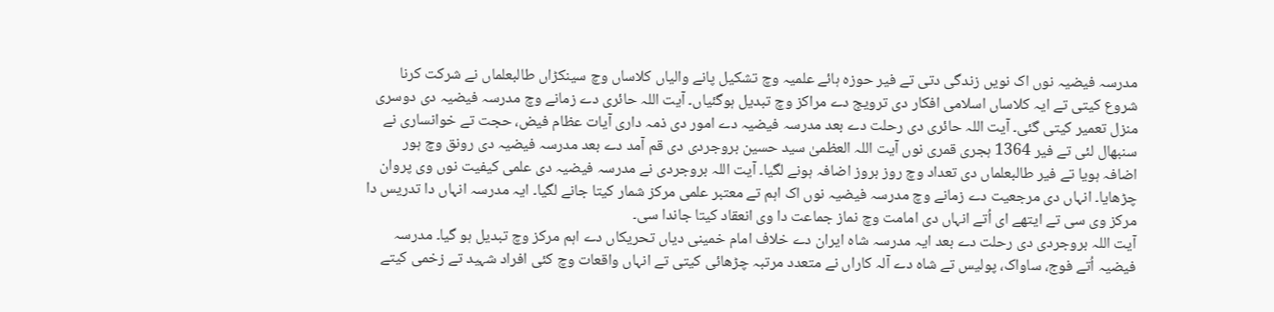مدرسہ فیضیہ نوں اک نویں زندگی دتی تے فیر حوزہ ہائے علمیہ وچ تشکیل پانے والیاں کلاساں وچ سینکڑاں طالبعلماں نے شرکت کرنا شروع کیتی تے ایہ کلاساں اسلامی افکار دی ترویج دے مراکز وچ تبدیل ہوگئیاں۔ آیت اللہ حائری دے زمانے وچ مدرسہ فیضیہ دی دوسری منزل تعمیر کیتی گئی۔ آیت اللہ حائری دی رحلت دے بعد مدرسہ فیضیہ دے امور دی ذمہ داری آیات عظام فیض، حجت تے خوانساری نے سنبھال لئی تے فیر 1364 ہجری قمری نوں آیت اللہ العظمیٰ سید حسین بروجردی دی قم آمد دے بعد مدرسہ فیضیہ دی رونق وچ ہور اضافہ ہویا تے فیر طالبعلماں دی تعداد وچ روز بروز اضافہ ہونے لگیا۔ آیت اللہ بروجردی نے مدرسہ فیضیہ دی علمی کیفیت نوں وی پروان چڑھایا۔ انہاں دی مرجعیت دے زمانے وچ مدرسہ فیضیہ نوں اک اہم تے معتبر علمی مرکز شمار کیتا جانے لگیا۔ ایہ مدرسہ انہاں دا تدریس دا مرکز وی سی تے ایتھے ای اُتے انہاں دی امامت وچ نماز جماعت دا وی انعقاد کیتا جاندا سی۔
آیت اللہ بروجردی دی رحلت دے بعد ایہ مدرسہ شاہ ایران دے خلاف امام خمینی دیاں تحریکاں دے اہم مرکز وچ تبدیل ہو گیا۔ مدرسہ فیضیہ اُتے فوج، ساواک، پولیس تے شاہ دے آلہ کاراں نے متعدد مرتبہ چڑھائی کیتی تے انہاں واقعات وچ کئی افراد شہید تے زخمی کیتے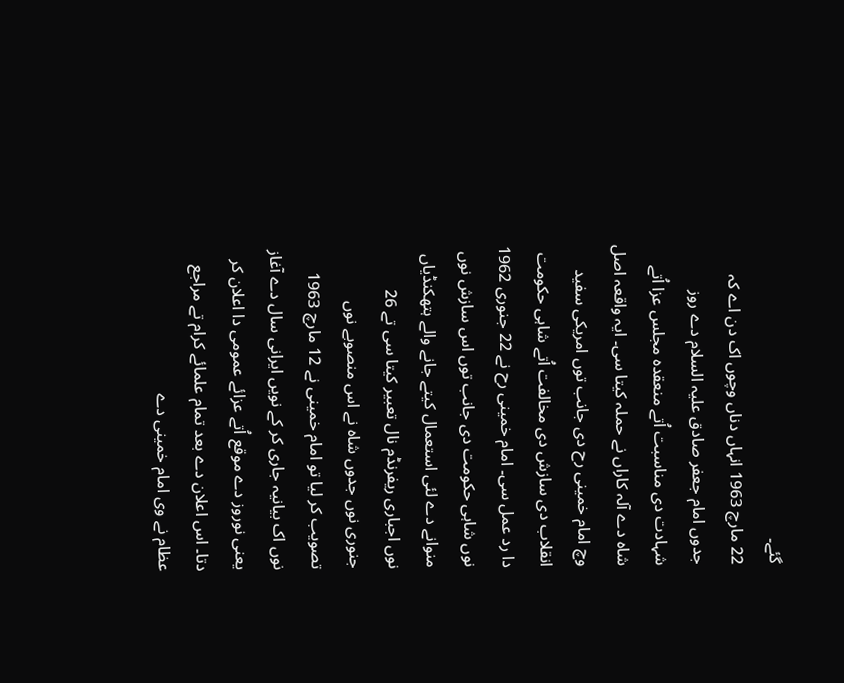گئے۔
22 مارچ 1963 انہاں دناں وچوں اک دن اے کہ جدوں امام جعفر صادق علیہ السلام دے روز شہادت دی مناسبت اُتے منعقدہ مجلس عزا اُتے شاہ دے آلہ کاراں نے حملہ کیتا سی۔ ایہ واقعہ اصل وچ امام خمینی رح دی جانب توں امریکی سفید انقلاب دی سازش دی مخالفت اُتے شاہی حکومت دا رد عمل سی۔ امام خمینی رح نے 22 جنوری 1962 نوں شاہی حکومت دی جانب توں اس سازش نوں منوانے دے لئی استعمال کیتے جانے والے ہتھکنڈیاں نوں اجباری ریفرنڈم نال تعبیر کیتا سی تے 26 جنوری نوں جدوں شاہ نے اس منصوبے نوں تصویب کر لیا تو امام خمینی نے 12 مارچ 1963 نوں اک بیانیہ جاری کر کے نویں ایرانی سال دے آغاز یعنی نوروز دے موقع اُتے عزائے عمومی دا اعلان کر دتا۔ اس اعلان دے بعد تمام علمائے کرام تے مراجع عظام نے وی امام خمینی دے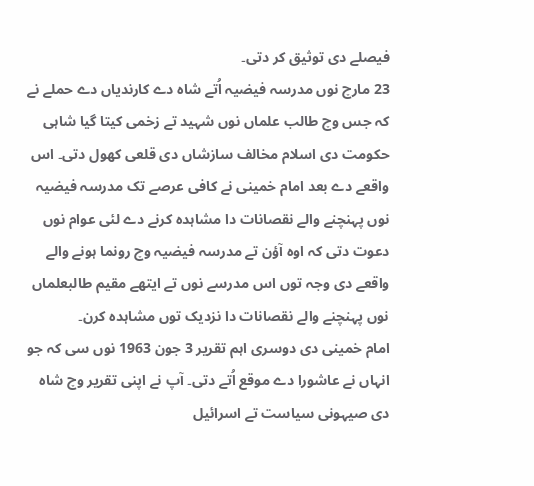فیصلے دی توثیق کر دتی۔
23 مارچ نوں مدرسہ فیضیہ اُتے شاہ دے کارندیاں دے حملے نے کہ جس وچ طالب علماں نوں شہید تے زخمی کیتا گیا شاہی حکومت دی اسلام مخالف سازشاں دی قلعی کھول دتی۔ اس واقعے دے بعد امام خمینی نے کافی عرصے تک مدرسہ فیضیہ نوں پہنچنے والے نقصانات دا مشاہدہ کرنے دے لئی عوام نوں دعوت دتی کہ اوہ آؤن تے مدرسہ فیضیہ وچ رونما ہونے والے واقعے دی وجہ توں اس مدرسے نوں تے ایتھے مقیم طالبعلماں نوں پہنچنے والے نقصانات دا نزدیک توں مشاہدہ کرن۔
امام خمینی دی دوسری اہم تقریر 3 جون 1963 نوں سی کہ جو انہاں نے عاشورا دے موقع اُتے دتی۔ آپ نے اپنی تقریر وچ شاہ دی صیہونی سیاست تے اسرائیل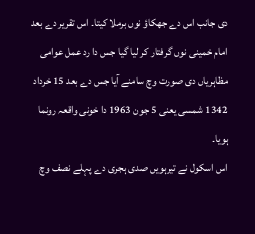دی جانب اس دے جھکاؤ نوں برملا کیتا۔ اس تقریر دے بعد امام خمینی نوں گرفتار کر لیا گیا جس دا رد عمل عوامی مظاہریاں دی صورت وچ سامنے آیا جس دے بعد 15 خرداد 1342 شمسی یعنی 5 جون 1963 دا خونی واقعہ رونما ہویا۔
اس اسکول نے تیرہويں صدی ہجری دے پہلے نصف وچ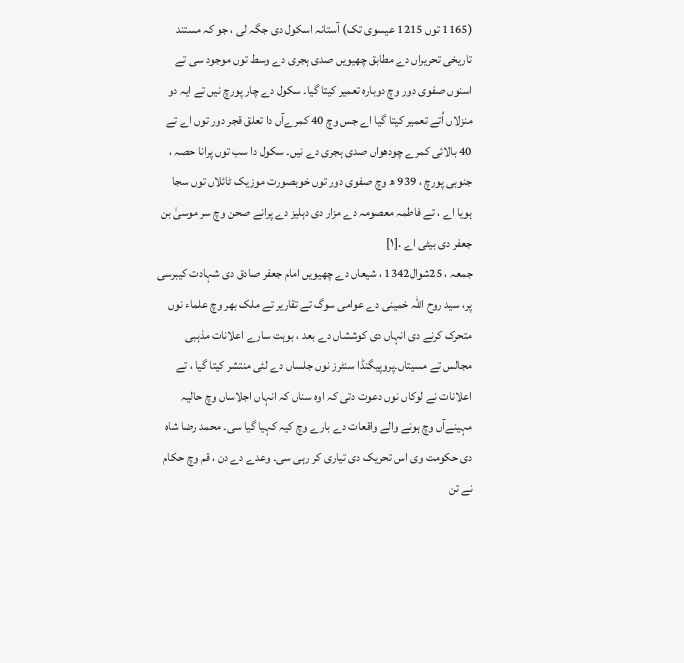(1165 توں 1215 عیسوی تک) آستانہ اسکول دی جگہ لی ، جو کہ مستند تاریخی تحریراں دے مطابق چھیويں صدی ہجری دے وسط توں موجود سی تے اسنوں صفوی دور وچ دوبارہ تعمیر کيتا گیا۔ سکول دے چار پورچ نيں تے ایہ دو منزلاں اُتے تعمیر کيتا گیا اے جس وچ 40 کمرےآں دا تعلق قجر دور توں اے تے 40 بالائی کمرے چودھواں صدی ہجری دے نيں۔ سکول دا سب توں پرانا حصہ ، جنوبی پورچ ، 939 ھ وچ صفوی دور توں خوبصورت موزیک ٹائلاں توں سجا ہويا اے ، تے فاطمہ معصومہ دے مزار دی دہلیز دے پرانے صحن وچ سر موسیٰ بن جعفر دی بیٹی اے .[۱]
جمعہ ، 25شوال1342 ، شیعاں دے چھیويں امام جعفر صادق دی شہادت کیبرسی پر، سید روح اللہ خمینی دے عوامی سوگ تے تقاریر تے ملک بھر وچ علماء نوں متحرک کرنے دی انہاں دی کوششاں دے بعد ، بوہت سارے اعلانات مذہبی مجالس تے مسیتاں۔پروپیگنڈا سنٹرز نوں جلساں دے لئی منتشر کيتا گیا ، تے اعلانات نے لوکاں نوں دعوت دتی کہ اوہ سناں کہ انہاں اجلاساں وچ حالیہ مہینےآں وچ ہونے والے واقعات دے بارے وچ کیہ کہیا گیا سی۔ محمد رضا شاہ دی حکومت وی اس تحریک دی تیاری کر رہی سی۔ وعدے دے دن ، قم وچ حکام نے تن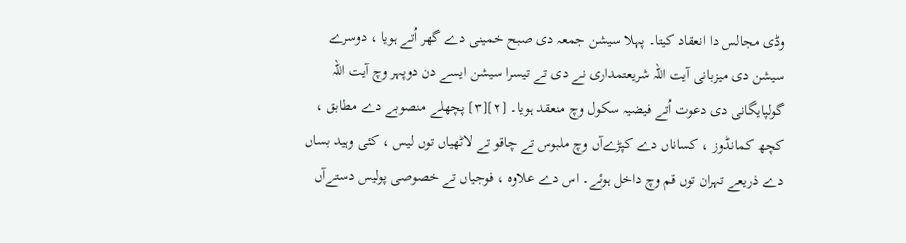وڈی مجالس دا انعقاد کيتا۔ پہلا سیشن جمعہ دی صبح خمینی دے گھر اُتے ہويا ، دوسرے سیشن دی میزبانی آیت اللہ شریعتمداری نے دی تے تیسرا سیشن ايسے دن دوپہر وچ آیت اللہ گولپایگانی دی دعوت اُتے فیضیہ سکول وچ منعقد ہويا۔ [۲][۳] پچھلے منصوبے دے مطابق ، کچھ کمانڈوز ، کساناں دے کپڑےآں وچ ملبوس تے چاقو تے لاٹھیاں توں لیس ، کئی وہید بساں دے ذریعے تہران توں قم وچ داخل ہوئے۔ اس دے علاوہ ، فوجیاں تے خصوصی پولیس دستےآں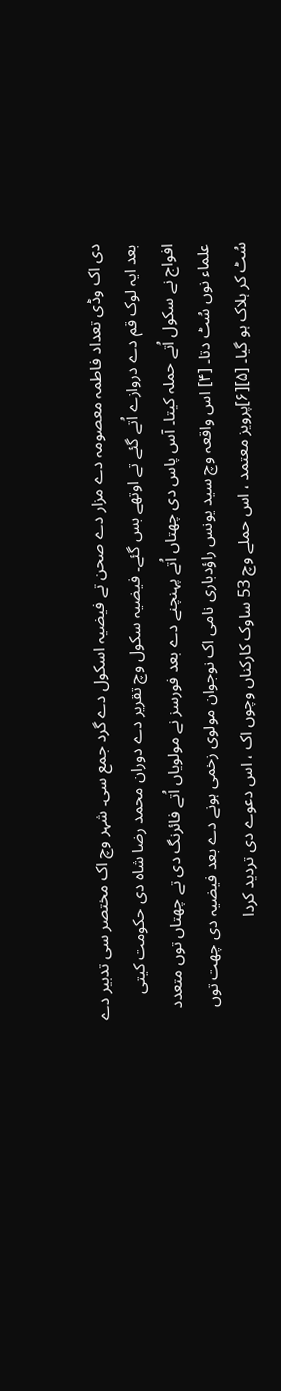دی اک وڈی تعداد فاطمہ معصومہ دے مزار دے صحن تے فیضیہ اسکول دے گرد جمع سی۔ شہر وچ اک مختصر سی تدبیر دے بعد ایہ لوک قم دے دروازے اُتے گئے تے اوتھے بس گئے۔ فیضیہ سکول وچ تقریر دے دوران محمد رضا شاہ دی حکومت کیتی افواج نے سکول اُتے حملہ کيتا۔ آس پاس دی چھتاں اُتے پہنچنے دے بعد فورسز نے مولویاں اُتے فائرنگ دی تے چھتاں توں متعدد علماء نوں سُٹ دتا۔ [۴] اس واقعہ وچ سید یونس راؤدباری نامی اک نوجوان مولوی زخمی ہونے دے بعد فیضیہ دی چھت توں سُٹ کر ہلاک ہو گیا۔ [۵][۶]پرویز معتمد ، اس حملے وچ 53 ساوک کارکناں وچوں اک ، اس دعوے دی تردید کردا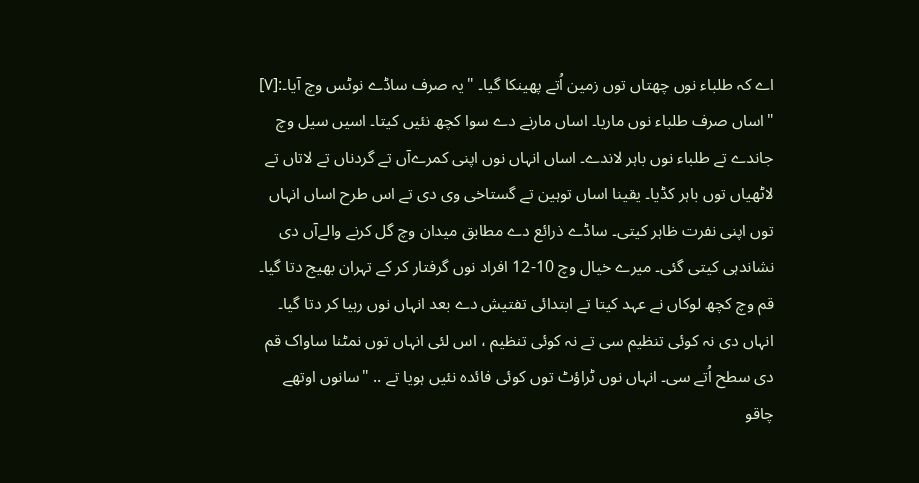اے کہ طلباء نوں چھتاں توں زمین اُتے پھینکا گیا۔ "یہ صرف ساڈے نوٹس وچ آیا۔:[۷]
"اساں صرف طلباء نوں ماریا۔ اساں مارنے دے سوا کچھ نئيں کيتا۔ اسيں سیل وچ جاندے تے طلباء نوں باہر لاندے۔ اساں انہاں نوں اپنی کمرےآں تے گردناں تے لاتاں تے لاٹھیاں توں باہر کڈیا۔ یقینا اساں توہین تے گستاخی وی دی تے اس طرح اساں انہاں توں اپنی نفرت ظاہر کیتی۔ ساڈے ذرائع دے مطابق میدان وچ گل کرنے والےآں دی نشاندہی کيتی گئی۔ میرے خیال وچ 10-12 افراد نوں گرفتار کر کے تہران بھیج دتا گیا۔ قم وچ کچھ لوکاں نے عہد کيتا تے ابتدائی تفتیش دے بعد انہاں نوں رہیا کر دتا گیا۔ انہاں دی نہ کوئی تنظیم سی تے نہ کوئی تنظیم ، اس لئی انہاں توں نمٹنا ساواک قم دی سطح اُتے سی۔ انہاں نوں ٹراؤٹ توں کوئی فائدہ نئيں ہويا تے .. "سانوں اوتھے چاقو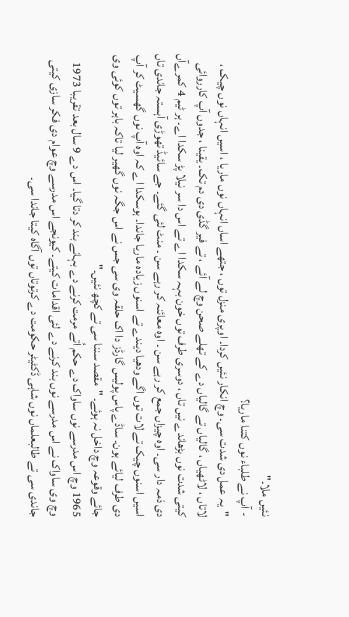نئيں ملا۔"
- آپ نے طلباء نوں کتنا ماریا؟
"یہ عمل دی شدت سی۔ وچ انکار نئيں کردا۔ اوپری منزل توں ، جتھے اساں انہاں نوں ماریا ، اسيں انہاں نوں چیک ، لاتاں ، لاٹھیاں ، گالیاں تے گالیاں دے کے تھلے صحن وچ لے آئے ، تے فیر گڈی دی دم تک۔ یقینا ، جدوں آپ کارروائی کيتی شدت نوں بڑھاندے نيں تاں ، دوسری طرف توں خون بہہ سکدا اے تے اس دا سر نیلا پڑ سکدا اے۔ ہر ٹیم 4 کمرےآں دی ذمہ دار سی۔ اوہ چیزاں جمع کر رہے سن ۔ اوہ معائنہ کر رہے سن ۔ منٹ لئی گئے۔ جے سائیڈ تھوڑی آہستہ جاندی تاں اسيں اسنوں چیک تے لات توں اگے ودھیا دیندے تے اسنوں زیادہ ماریا جاندا۔ ہوسکدا اے کہ اوہ آپ نوں گھسیٹ کر آپ دی طرف لیائے ہون۔ ساڈے پاس پولیس گارڈز دا اک حلقہ وی سی جس نے اس جگہ نوں گھیر لیا تاکہ باہر توں کوئی وی جائے وقوعہ وچ داخل نہ ہوئے۔ "مقصد سننا سی تے کچھ نئيں۔"
1965 وچ اس مدرسے نوں ساواک دے حکم اُتے مرمت کرنے دے بہانے بند کر دتا گیا۔ اس دے 9 سال بعد تقریبا 1973 وچ وی ساواک نے اس مدرسے نوں بند کرنے دے لئی اقدامات کیتے۔ کیونجے اس مدرسے وچ عوام دی فکر سازی کیتی جاندی سی تے طالبعلماں نوں شاہی ڈکٹیٹر حکومت دے کرتوتاں توں آگاہ کیتا جاندا سی۔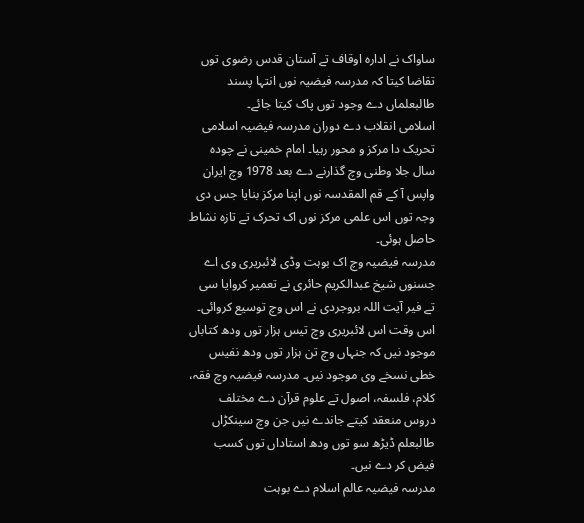ساواک نے ادارہ اوقاف تے آستان قدس رضوی توں تقاضا کیتا کہ مدرسہ فیضیہ نوں انتہا پسند طالبعلماں دے وجود توں پاک کیتا جائے۔
اسلامی انقلاب دے دوران مدرسہ فیضیہ اسلامی تحریک دا مرکز و محور رہیا۔ امام خمینی نے چودہ سال جلا وطنی وچ گذارنے دے بعد 1978 وچ ایران واپس آ کے قم المقدسہ نوں اپنا مرکز بنایا جس دی وجہ توں اس علمی مرکز نوں اک تحرک تے تازہ نشاط حاصل ہوئی۔
مدرسہ فیضیہ وچ اک بوہت وڈی لائبریری وی اے جسنوں شیخ عبدالکریم حائری نے تعمیر کروایا سی تے فیر آیت اللہ بروجردی نے اس وچ توسیع کروائی۔ اس وقت اس لائبریری وچ تیس ہزار توں ودھ کتاباں موجود نیں کہ جنہاں وچ تن ہزار توں ودھ نفیس خطی نسخے وی موجود نیں۔ مدرسہ فیضیہ وچ فقہ، کلام، فلسفہ، اصول تے علوم قرآن دے مختلف دروس منعقد کیتے جاندے نیں جن وچ سینکڑاں طالبعلم ڈیڑھ سو توں ودھ استاداں توں کسب فیض کر دے نیں۔
مدرسہ فیضیہ عالم اسلام دے بوہت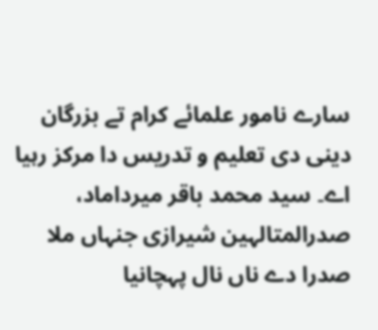سارے نامور علمائے کرام تے بزرگان دینی دی تعلیم و تدریس دا مرکز رہیا اے۔ سید محمد باقر میرداماد، صدرالمتالہین شیرازی جنہاں ملا صدرا دے ناں نال پہچانیا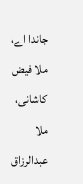جاندا اے، ملا فیض کاشانی، ملا عبدالرزاق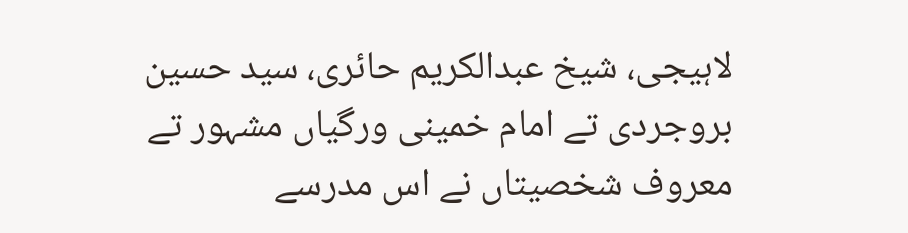لاہیجی، شیخ عبدالکریم حائری، سید حسین بروجردی تے امام خمینی ورگیاں مشہور تے معروف شخصیتاں نے اس مدرسے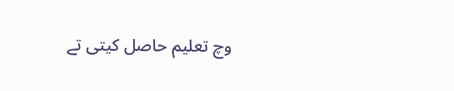وچ تعلیم حاصل کیتی تے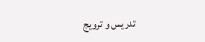تدریس و ترویج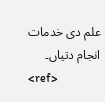علم دی خدمات انجام دتیاں۔
<ref>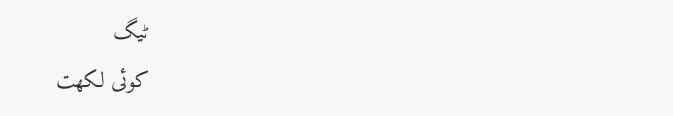ٹیگ
کوئی لکھت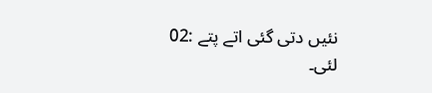نئیں دتی گئی اتے پتے :02
لئی۔